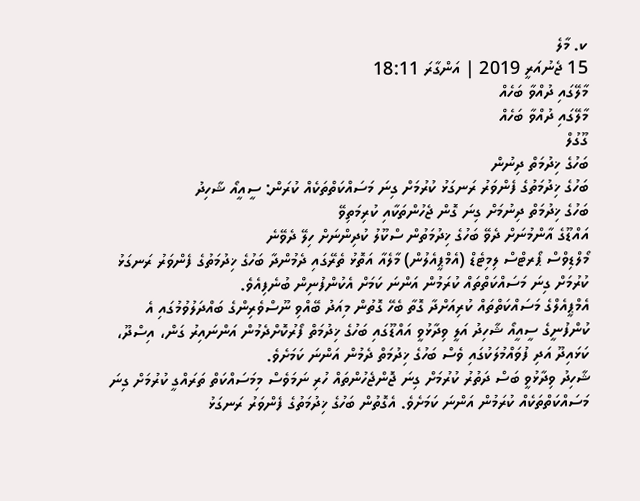ކ. މާލެ
15 ޖެނުއަރީ 2019 | އަންގާރަ 18:11
މާލޭގައި ދުއްވާ ބަހެއް
މާލޭގައި ދުއްވާ ބަހެއް
ގޫގުލް
ބަހުގެ ޚިދުމަތް ދިނުން
ބަހުގެ ޚިދުމަތުގެ ފެންވަރު ރަނގަޅު ކުރުމަށް ގިނަ މަސައްކަތްތަކެއް ކުރަން: ސީއީއޯ ޝާހިދު
ބަހުގެ ޚިދުމަތް ދިނުމަށް ގިނަ ގޮން ޖެހުންތަކާއި ކުރިމަތިވޭ
އައްޑޫގެ އާންމުނަށް ދެވޭ ބަހުގެ ޚިދުމަތުން ސްކޫލު ކުދިންނަށް ހިލޭ ދެވޭނެ
މޯލްޑިވްސް ޕޯރޓްސް ލިމިޓެޑް (އެމްޕީއެލުން) މާލެއާ އަތޮޅު ތެރޭގައި ދެމުންދާ ބަހުގެ ޚިދުމަތުގެ ފެންވަރު ރަނގަޅު ކުރުމަށް ގިނަ މަސައްކަތްތައް ކުރަމުން އަންނަ ކަމަށް އެކުންފުނިން ބުނެފިއެވެ.
އެމްޕީއެލްގެ މަސައްކަތްތައް ކުރިއަށްދާ ގޮތާ ބެހޭ ގޮތުން މިއަދު ބޭއްވި ނޫސްވެރިންގެ ބައްދަލުވުމުގައި އެ ކުންފުނީގެ ސީއީއޯ ޝާހިދު އަލީ ވިދާޅުވީ އައްޑޫގައި ބަހުގެ ޚިދުމަތް ފޯރުކޮށްދެމުން އަންނައިރު ގަން، އިސްދޫ، ކަޅައިދޫ އަދި ފުވައްމުލަކުގައި ވެސް ބަހުގެ ޚިދުމަތް ދެމުން އަންނަ ކަމަށެވެ.
ޝާހިދު ވިދާޅުވީ ބަސް ދަތުރު ކުރުމަށް ގިނަ ޖޮންޖެހުންތައް ހުރި ނަމަވެސް މިމަސައްކަތް ތަރައްގީ ކުރުމަށް ގިނަ މަސައްކަތްތަކެއް ކުރަމުން އަންނަ ކަމަށެވެ. އެގޮތުން ބަހުގެ ޚިދުމަތުގެ ފެންވަރު ރަނގަޅު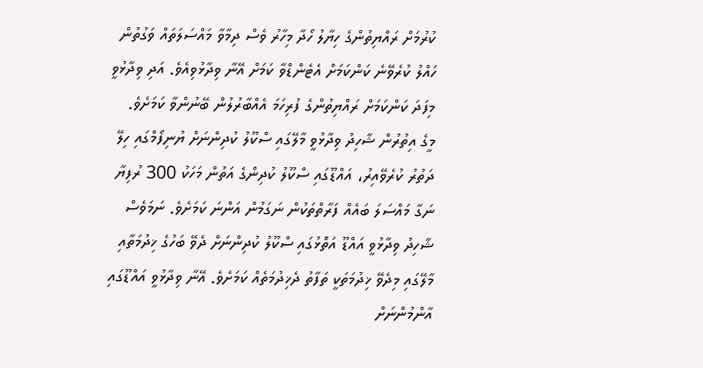ކުރުމަށް ރައްޔިތުންގެ ހިޔާލު ހޯދާ މިހާރު ވެސް ދިމާވާ މައްސަލަތައް ވަގުތުން ހައްލު ކުރެވޭނެ ކަންކަމަށް އެޓެންޑްވާ ކަމަށް އޭނާ ވިދާޅުވިއެވެ. އަދި ވިދާޅުވީ މިފަދަ ކަންކަމަށް ރައްޔިތުންގެ ފުރިހަމަ އެއްބާރުލުން ބޭނުންވާ ކަމަށެވެ.
މީގެ އިތުރުން ޝާހިދު ވިދާޅުވީ މާލޭގައި ސްކޫލު ކުދިންނަށް ޔުނިފޯމްގައި ހިލޭ ދަތުރު ކުރެވޭއިރު، އައްޑޫގައި ސްކޫލު ކުދިންގެ އަތުން މަހަކު 300 ރުފިޔާ ނަގާ މައްސަލަ ބައެއް ފަރާތްތަކުން ނަގަމުން އަންނަ ކަމަށެވެ. ނަމަވެސް ޝާހިދު ވިދާޅުވީ އައްޑޫ އަތޮޅުގައި ސްކޫލު ކުދިންނަށް ދެވޭ ބަހުގެ ޚިދުމަތާއި މާލޭގައި މިދެވޭ ޚިދުމަތަކީ ތަފާތު ދެޚިދުމަތެއް ކަމަށެވެ. އޭނާ ވިދާޅުވީ އައްޑޫގައި އާންމުންނަށް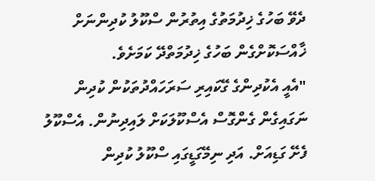ދެވޭ ބަހުގެ ޚިދުމަތުގެ އިތުރުން ސްކޫލު ކުދިންނަށް ޚާއްސަކޮށްގެން ބަހުގެ ޚިދުމަތްދޭ ކަމަށެވެ.
"އެއީ އެކުދިންގެ ގޭކައިރި ސަރަހައްދުތަކުން ކުދިން ނަގައިގެން ގެންގޮސް އެސްކޫލަކަށް ލައިދިނުން. އެސްކޫލު ފެށޭ ގަޑިއަށް. އަދި ނިމޭގަޑީގައި ސްކޫލު ކުދިން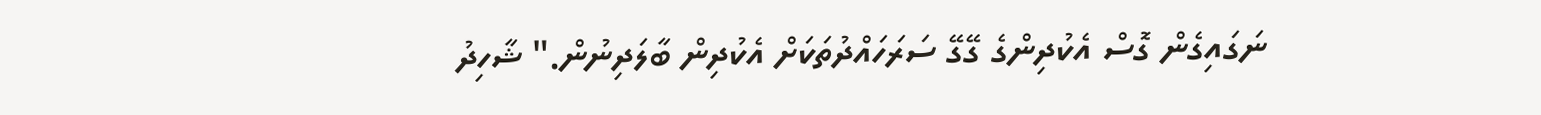ނަގައިގެން ގޮސް އެކުދިންގެ ގޭގޭ ސަރަހައްދުތަކަށް އެކުދިން ބާލަދިނުން." ޝާހިދު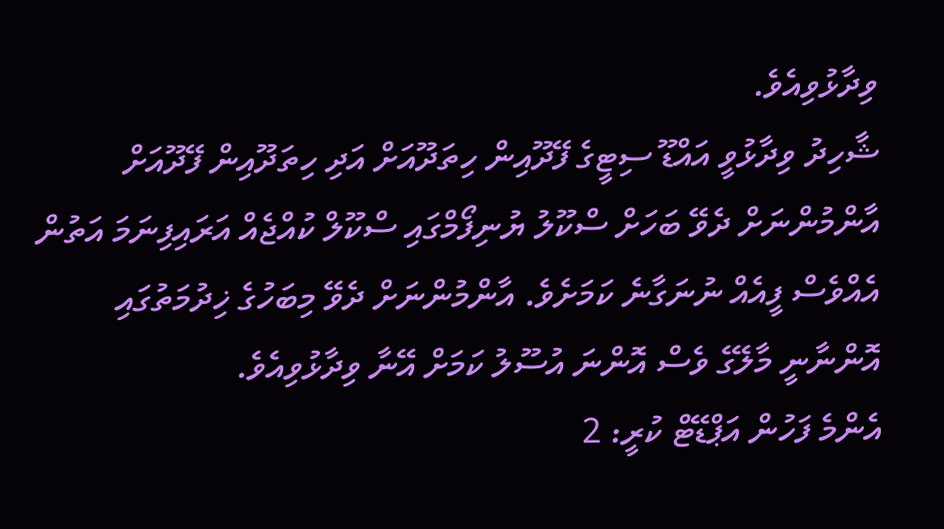ވިދާޅުވިއެވެ.
ޝާހިދު ވިދާޅުވީ އައްޑޫ ސިޓީގެ ފޭދޫއިން ހިތަދޫއަށް އަދި ހިތަދޫއިން ފޭދޫއަށް އާންމުންނަށް ދެވޭ ބަހަށް ސްކޫލު ޔުނިފޯމްގައި ސްކޫލް ކުއްޖެއް އަރައިފިނަމަ އަތުން އެއްވެސް ފީއެއް ނުނަގާނެ ކަމަށެވެ. އާންމުންނަށް ދެވޭ މިބަހުގެ ޚިދުމަތުގައި އޮންނާނީ މާލޭގެ ވެސް އޮންނަ އުސޫލު ކަމަށް އޭނާ ވިދާޅުވިއެވެ.
އެންމެ ފަހުން އަޕްޑޭޓް ކުރީ: 2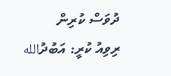ދުވަސް ކުރިން
ރިވިއު ކުރީ: އަބުދުالله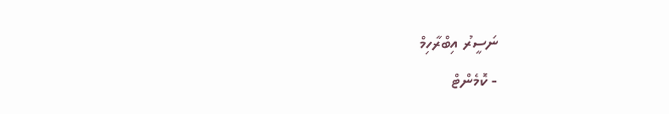ނަސީރު އިބްރާހިމް
- ކޮމެންޓް